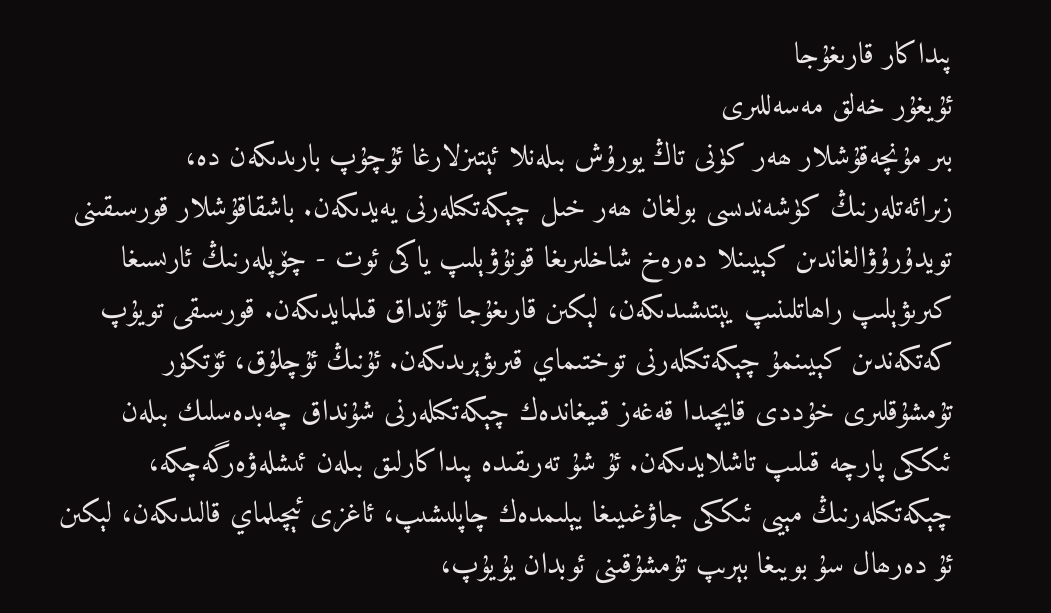پىداكار قارىغۇجا
ئۇيغۇر خەلق مەسەللىرى
بىر مۇنچەقۇشلار ھەر كۈنى تاڭ يورۇش بىلەنلا ئېتىزلارغا ئۇچۇپ بارىدىكەن دە، زىرائەتلەرنىڭ كۈشەندىسى بولغان ھەر خىل چېكەتكىلەرنى يەيدىكەن. باشقاقۇشلار قورسىقىنى تويدۇرۇۋالغاندىن كېيىنلا دەرەخ شاخلىرىغا قونۇۋېلىپ ياكى ئوت - چۆپلەرنىڭ ئارىسىغا كىرىۋېلىپ راھاتلىنىپ يېتىشىدىكەن، لېكىن قارىغۇجا ئۇنداق قىلمايدىكەن. قورسىقى تويۇپ كەتكەندىن كېيىنمۇ چېكەتكىلەرنى توختىماي قىرىۋېرىدىكەن. ئۇنىڭ ئۇچلۇق، ئۆتكۈر تۇمشۇقلىرى خۇددى قايچىدا قەغەز قىيغاندەك چېكەتكىلەرنى شۇنداق چەبدەسلىك بىلەن ئىككى پارچە قىلىپ تاشلايدىكەن. ئۇ شۇ تەرىقىدە پىداكارلىق بىلەن ئىشلەۋەرگەچكە، چېكەتكىلەرنىڭ مېيى ئىككى جاۋغىيىغا يېلىمدەك چاپلىشىپ، ئاغزى ئېچىلماي قالىدىكەن، لېكىن ئۇ دەرھال سۇ بويىغا بېرىپ تۇمشۇقىنى ئوبدان يۇيۇپ،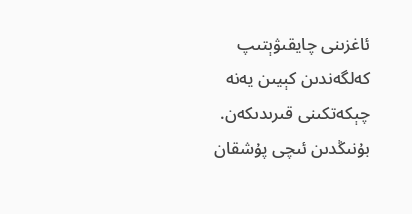ئاغزىنى چايقىۋېتىپ كەلگەندىن كېيىن يەنە چېكەتكىنى قىرىدىكەن. بۇنىڭدىن ئىچى پۇشقان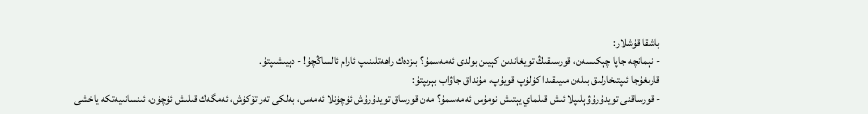باشقا قۇشلار:
- نېمانچە جاپا چېكىسەن، قورسىقىڭ تويغاندىن كېيىن بولدى ئەمەسمۇ؟ بىزدەك راھەتلىنىپ ئارام ئالساڭچۇ! - دېيىشىپتۇ.
قارىغۇجا ئىپتىخارلىق بىلەن مىيىقىدا كۈلۈپ قويۇپ، مۇنداق جاۋاب بېرىپتۇ:
- قورساقنى تويدۇرۇۋېلىپلا ئىش قىلماي يېتىش نومۇس ئەمەسمۇ؟ مەن قورساق تويدۇرۇش ئۈچۈنلا ئەمەس، بەلكى تەر تۆكۈش، ئەمگەك قىلىش ئۈچۈن، ئىنسانىيەتكە ياخشى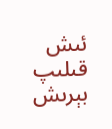ئىش قىلىپ بېرىش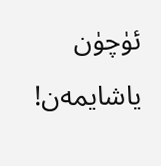ئۈچۈن ياشايمەن!